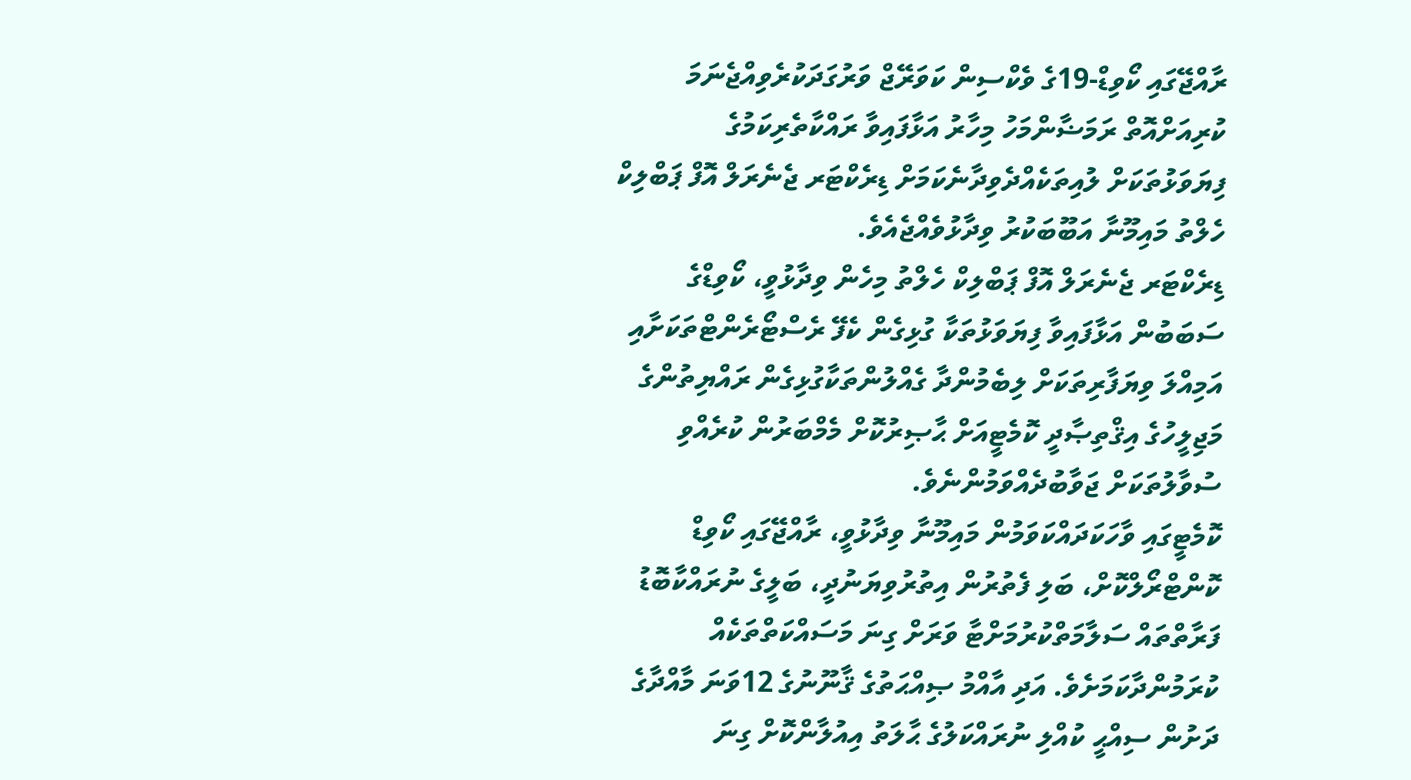ރާއްޖޭގައި ކޯވިޑް-19ގެ ވެކްސިން ކަވަރޭޖް ވަރުގަދަކުރެވިއްޖެނަމަ ކުރިއަށްއޮތް ރަމަޟާންމަހު މިހާރު އަޅާފައިވާ ރައްކާތެރިކަމުގެ ފިޔަވަޅުތަކަށް ލުއިތަކެއްދެވިދާނެކަމަށް ޑިރެކްޓަރ ޖެނެރަލް އޮފް ޕަބްލިކް ހެލްތު މައިމޫނާ އަބޫބަކުރު ވިދާޅުވެއްޖެއެވެ.
ޑިރެކްޓަރ ޖެނެރަލް އޮފް ޕަބްލިކް ހެލްތު މިހެން ވިދާޅުވީ، ކޯވިޑްގެ ސަބަބުން އަޅާފައިވާ ފިޔަވަޅުތަކާ ގުޅިގެން ކެފޭ ރެސްޓޯރެންޓްތަކަށާއި އަމިއްލަ ވިޔަފާރިތަކަށް ލިބެމުންދާ ގެއްލުންތަކާގުޅިގެން ރައްޔިތުންގެ މަޖިލީހުގެ އިޤްތިޞާދީ ކޮމެޓީއަށް ޙާޞިރުކޮށް މެމްބަރުން ކުރެއްވި ސުވާލުތަކަށް ޖަވާބުދެއްވަމުންނެވެ.
ކޮމެޓީގައި ވާހަކަދައްކަވަމުން މައިމޫނާ ވިދާޅުވީ، ރާއްޖޭގައި ކޯވިޑް ކޮންޓްރޯލްކޮށް، ބަލި ފެތުރުން އިތުރުވިޔަނުދީ، ބަލީގެ ނުރައްކާބޮޑު ފަރާތްތައް ސަލާމަތްކުރުމަށްޓާ ވަރަށް ގިނަ މަސައްކަތްތަކެއް ކުރަމުންދާކަމަށެވެ. އަދި އާއްމު ޞިއްޙަތުގެ ޤާނޫނުގެ 12ވަނަ މާއްދާގެ ދަށުން ސިއްޙީ ކުއްލި ނުރައްކަލުގެ ޙާލަތު އިއުލާންކޮށް ގިނަ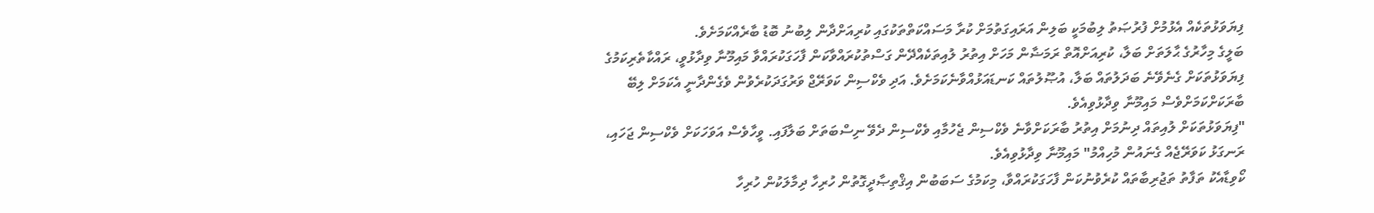ފިޔަވަޅުތަކެއް އެޅުމުށް ފުރުޞަތު ލިބުމަކީ ބަލިން އަރައިގަތުމަށް ކުރާ މަސައްކަތްތަކުގައި ކުރިއަށްދާން ލިބުނު ބޮޑު ބާރެއްކަމަށެވެ.
ބަލީގެ މިހާރުގެ ޙާލަތަށް ބަލާ، ކުރިއަށްއޮތް ރަމަޟާން މަހަށް އިތުރު ލުއިތަކެއްދޭން ގަސްތުކުރައްވާކަން ފާހަގަކުރައްވާ މައިމޫނާ ވިދާޅުވީ، ރައްކާތެރިކަމުގެ ފިޔަވަޅުތަކަށް ގެނެވޭނެ ބަދަލުތައް ބަލާ، އުޞޫލުތައް ކަނޑައަޅުއްވާނެކަމަށެވެ. އަދި ވެކްސިން ކަވަރޭޖް ވަރުގަދަކުރެވުން ވެގެންދާނީ އެކަމަށް ލިބޭ ބާރަކަށްކަމަށްވެސް މައިމޫނާ ވިދާޅުވިއެވެ.
"ފިޔަވަޅުތަކަށް ލުއިތައް ދިނުމަށް އިތުރު ބާރަކަށްވާނެ ވެކްސިން ޖެހުމާއި ވެކްސިން ދެވޭ ނިސްބަތަށް ބަލާފައި. ވީހާވެސް އަވަހަކަށް ވެކްސިން ޖަހައި، ރަނގަޅު ކަވަރޭޖެއް ގެނައުން މުހިއްމު" މައިމޫނާ ވިދާޅުވިއެވެ.
ކޯވިޑާއެކު ތަފާތު ތަޖުރިބާތައް ކުރެވުނުކަން ފާހަގަކުރައްވާ، މިކަމުގެ ސަބަބުން އިޤްތިޞާދީގޮތުން ހުރިހާ ދިމާލަކުން ހުރިހާ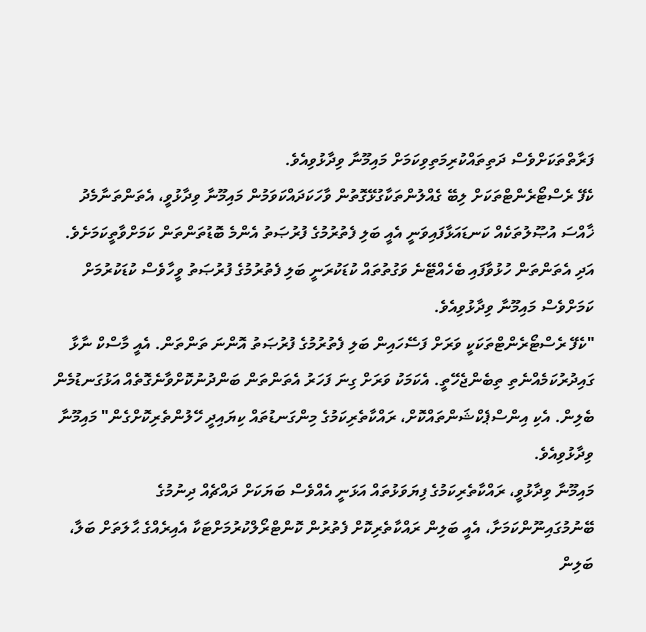ފަރާތްތަކަށްވެސް ދަތިތައްކުރިމަތިވިކަމަށް މައިމޫނާ ވިދާޅުވިއެވެ.
ކެފޭ ރެސްޓޯރެންޓްތަކަށް ލިބޭ ގެއްލުންތަކާގުޅޭގޮތުން ވާހަކަދައްކަވަމުން މައިމޫނާ ވިދާޅުވީ، އެތަންތަނާމެދު ޚާއްސަ އުޞޫލުތަކެއް ކަނޑައަޅާފައިވަނީ އެއީ ބަލި ފެތުރުމުގެ ފުރުޞަތު އެންމެ ބޮޑުތަންތަން ކަމަށްވާތީކަމަށެވެ. އަދި އެތަންތަން ހުޅުވާފައި ބެހެއްޓޭނެ ވަގުތުތައް ކުޑަކުރަނީ ބަލި ފެތުރުމުގެ ފުރުޞަތު ވީހާވެސް ކުޑަކުރުމަށް ކަމަށްވެސް މައިމޫނާ ވިދާޅުވިއެވެ.
"ކެފޭ ރެސްޓޯރެންޓްތަކަކީ ވަރަށް ފަސޭހައިން ބަލި ފެތުރުމުގެ ފުރުޞަތު އޮންނަ ތަންތަން. އެއީ މާސްކް ނާޅާ ގައިދުރުކަމެއްނެތި ތިބެންޖެހޭތީ. އެކަމަކު ވަރަށް ގިނަ ފަހަރު އެތަންތަން ބަންދުނުކޮށްވާނެގޮތެއް އަޅުގަނޑުމެން ބެލިން. އެކި އިންސްޕެކްޝަންތައްކޮށް، ރައްކާތެރިކަމުގެ މިންގަނޑުތައް ކިޔައިދީ ހޭލުންތެރިކޮށްގެން" މައިމޫނާ ވިދާޅުވިއެވެ.
މައިމޫނާ ވިދާޅުވީ، ރައްކާތެރިކަމުގެ ފިޔަވަޅުތައް އަޅަނީ އެއްވެސް ބަޔަކަށް ދައްޗެއް ދިނުމުގެ ބޭނުމުގައިނޫންކަމަށާ، އެއީ ބަލިން ރައްކާތެރިކޮށް ފެތުރުން ކޮންޓްރޯލްކުރުމަށްޓަކާ އެއިރެއްގެ ޙާލަތަށް ބަލާ، ބަލިން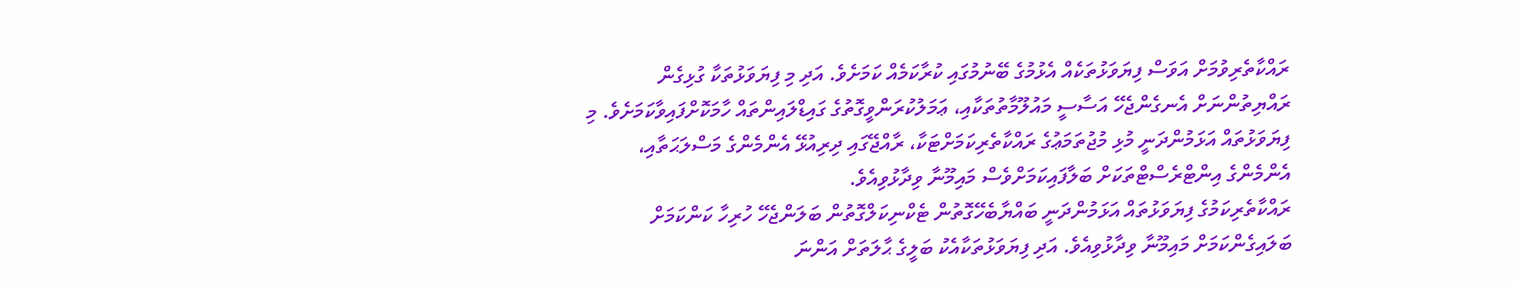ރައްކާތެރިވުމަށް އަވަސް ފިޔަވަޅުތަކެއް އެޅުމުގެ ބޭނުމުގައި ކުރާކަމެއް ކަމަށެވެ. އަދި މި ފިޔަވަޅުތަކާ ގުޅިގެން ރައްޔިތުންނަށް އެނގެންޖެހޭ އަސާސީ މައުލޫމާތުތަކާއި، ޢަމަލުކުރަންވީގޮތުގެ ގައިޑްލައިންތައް ހާމަކޮށްފައިވާކަމަށެވެ. މި ފިޔަވަޅުތައް އަޅަމުންދަނީ މުޅި މުޖުތަމަޢުގެ ރައްކާތެރިކަމަށްޓަކާ، ރާއްޖޭގައި ދިރިއުޅޭ އެންމެންގެ މަސްލަޙަތާއި، އެންމެންގެ އިންޓްރެސްޓްތަކަށް ބަލާފައިކަމަށްވެސް މައިމޫނާ ވިދާޅުވިއެވެ.
ރައްކާތެރިކަމުގެ ފިޔަވަޅުތައް އަޅަމުންދަނީ ބައްޔާބެހޭގޮތުން ޓެކްނިކަލްގޮތުން ބަލަންޖެހޭ ހުރިހާ ކަންކަމަށް ބަލައިގެންކަމަށް މައިމޫނާ ވިދާޅުވިއެވެ. އަދި ފިޔަވަޅުތަކާއެކު ބަލީގެ ޙާލަތަށް އަންނަ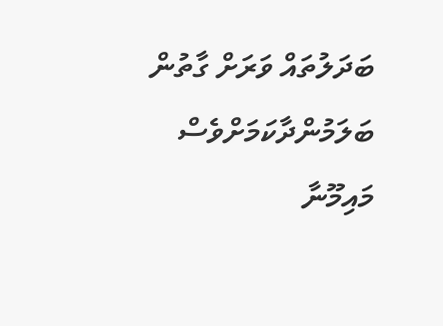ބަދަލުތައް ވަރަށް ގާތުން ބަލަމުންދާކަމަށްވެސް މައިމޫނާ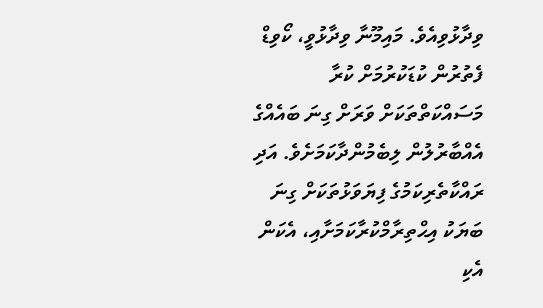ވިދާޅުވިއެވެ. މައިމޫނާ ވިދާޅުވީ، ކޯވިޑް ފެތުރުން ކުޑަކުރުމަށް ކުރާ މަސައްކަތްތަކަށް ވަރަށް ގިނަ ބައެއްގެ އެއްބާރުލުން ލިބެމުންދާކަމަށެވެ. އަދި ރައްކާތެރިކަމުގެ ފިޔަވަޅުތަކަށް ގިނަ ބަޔަކު އިޙްތިރާމްކުރާކަމަށާއި، އެކަން އެކި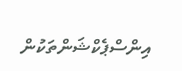އިންސްޕެކްޝަންތަކުން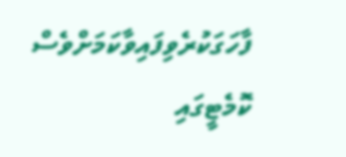ފާހަގަކުރެވިފައިވާކަމަށްވެސް ކޮމެޓީގައި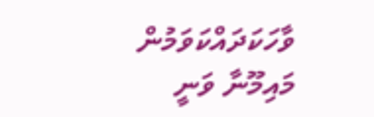ވާހަކަދައްކަވަމުން މައިމޫނާ ވަނީ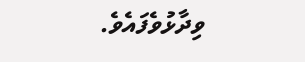ވިދާޅުވެފައެވެ.